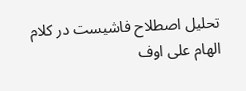تحلیل اصطلاح فاشیست در کلام الهام علی اوف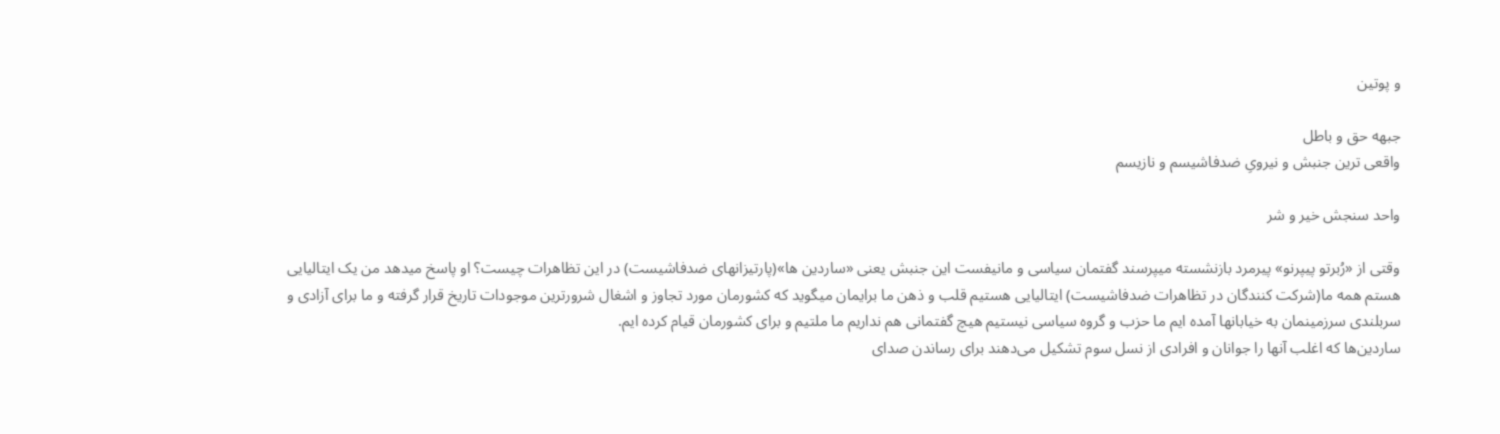و پوتین

جبهه حق و باطل
واقعی ترین جنبش و نیرویِ ضدفاشیسم و نازیسم

واحد سنجش خیر و شر

وقتی از «رُبرتو پیپرنو» پیرمرد بازنشسته میپرسند گفتمان سیاسی و مانیفست این جنبش یعنی «ساردین ها»(پارتیزانهای ضدفاشیست) در این تظاهرات چیست؟ او پاسخ میدهد من یک ایتالیایی هستم همه ما(شرکت کنندگان در تظاهرات ضدفاشیست) ایتالیایی هستیم قلب و ذهن ما برایمان میگوید که کشورمان مورد تجاوز و اشغال شرورترین موجودات تاریخ قرار گرفته و ما برای آزادی و سربلندی سرزمینمان به خیابانها آمده ایم ما حزب و گروه سیاسی نیستیم هیچ گفتمانی هم نداریم ما ملتیم و برای کشورمان قیام کرده ایم.
ساردین‌ها که اغلب آنها را جوانان و افرادی از نسل سوم تشکیل می‌دهند برای رساندن صدای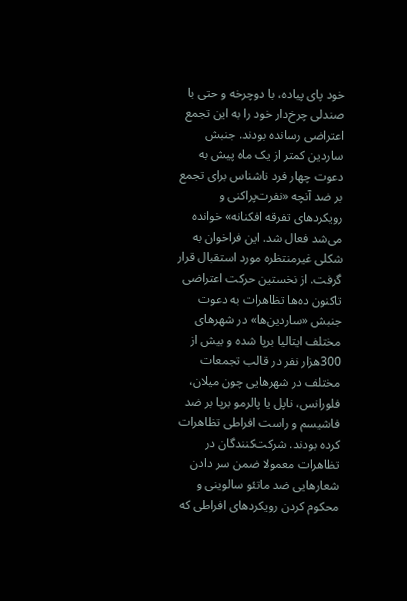خود پای پیاده، با دوچرخه و حتی با صندلی چرخ‌دار خود را به این تجمع اعتراضی رسانده بودند. جنبش ساردین کمتر از یک ماه پیش به دعوت چهار فرد ناشناس برای تجمع بر ضد آنچه «نفرت‌پراکنی و رویکردهای تفرقه افکنانه» خوانده می‌شد فعال شد. این فراخوان به شکلی غیرمنتظره مورد استقبال قرار گرفت. از نخستین حرکت اعتراضی تاکنون ده‌ها تظاهرات به دعوت جنبش «ساردین‌ها» در شهرهای مختلف ایتالیا برپا شده و بیش از 300هزار نفر در قالب تجمعات مختلف در شهرهایی چون میلان، فلورانس، ناپل یا پالرمو برپا بر ضد فاشیسم و راست افراطی تظاهرات کرده بودند. شرکت‌کنندگان در تظاهرات معمولا ضمن سر دادن شعارهایی ضد ماتئو سالوینی و محکوم کردن رویکردهای افراطی که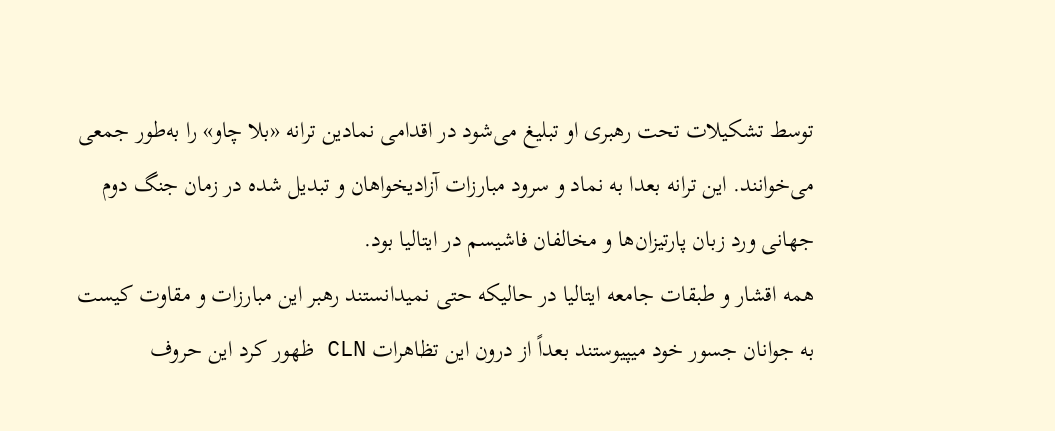توسط تشکیلات تحت رهبری او تبلیغ می‌شود در اقدامی نمادین ترانه «بلا چاو» را به‌طور جمعی می‌خوانند. این ترانه بعدا به نماد و سرود مبارزات آزادیخواهان و تبدیل شده در زمان جنگ دوم جهانی ورد زبان پارتیزان‌ها و مخالفان فاشیسم در ایتالیا بود.
همه اقشار و طبقات جامعه ایتالیا در حالیکه حتی نمیدانستند رهبر این مبارزات و مقاوت کیست به جوانان جسور خود میپیوستند بعداً از درون این تظاهرات CLN ظهور کرد این حروف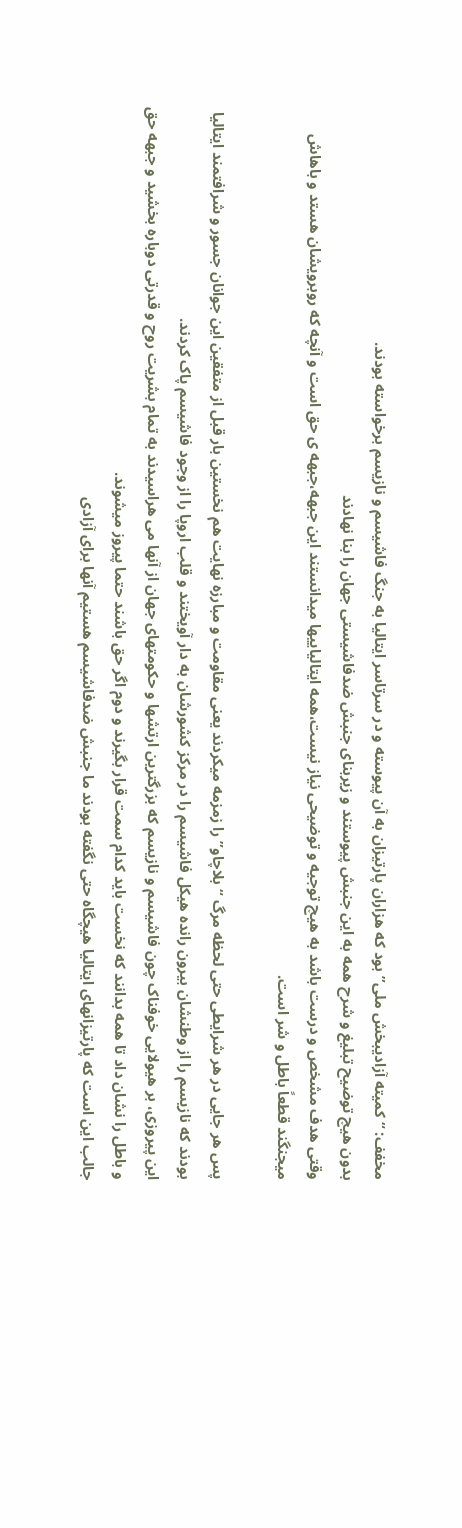مخفف: “کمیته آزادیبخش ملی” بود که هزاران پارتیزان به آن پیوسته و در سرتاسر ایتالیا به جنگ فاشیسم و نازیسم برخواسته بودند.
بدون هیچ توضیح تبلیغ و شرح همه به این جنبش پیوستند و زیربنای جنبش ضدفاشیستی جهان را بنا نهادند
وقتی هدف مشخص و درست باشد به هیچ توجیه و توضیحی نیاز نیست،همه ایتالیاییها میدانستند این جبهه،جبهه ی حق است و آنچه که روبرویشان هستد و باهاش میجنگند قطعاً باطل و شر است.

پس هر جایی در هر شرایطی حتی لحظه مرگ “بلاچاو” را زمزمه میکردند یعنی مقاومت و مبارزه نهایت هم نخستین بار قبل از متفقین این جوانان جسور و شرافتمند ایتالیا بودند که نازیسم را از وطنشان بیرون رانده هیکل فاشیسم را در مرکز کشورشان به دار آویختند و قلب اروپا را از وجود فاشیسم پاک کردند.
این پیروزی، بر هیولایی خوفناک چون فاشیسم و نازیسم که بزرگترین ارتشها و حکومتهای جهان از آنها می هراسیدند به تمام بشریت روح و قدرتی دوباره بخشید و جبهه حق و باطل را نشان داد تا همه بدانند که نخست باید کدام سمت قرار بگیرند و دوم اگر حق باشند حتما پیروز میشوند.
جالب این است که پارتیزانهای ایتالیا هیچگاه حتی نگفته بودند ما جنبش ضدفاشیسم هستیم آنها برای آزادی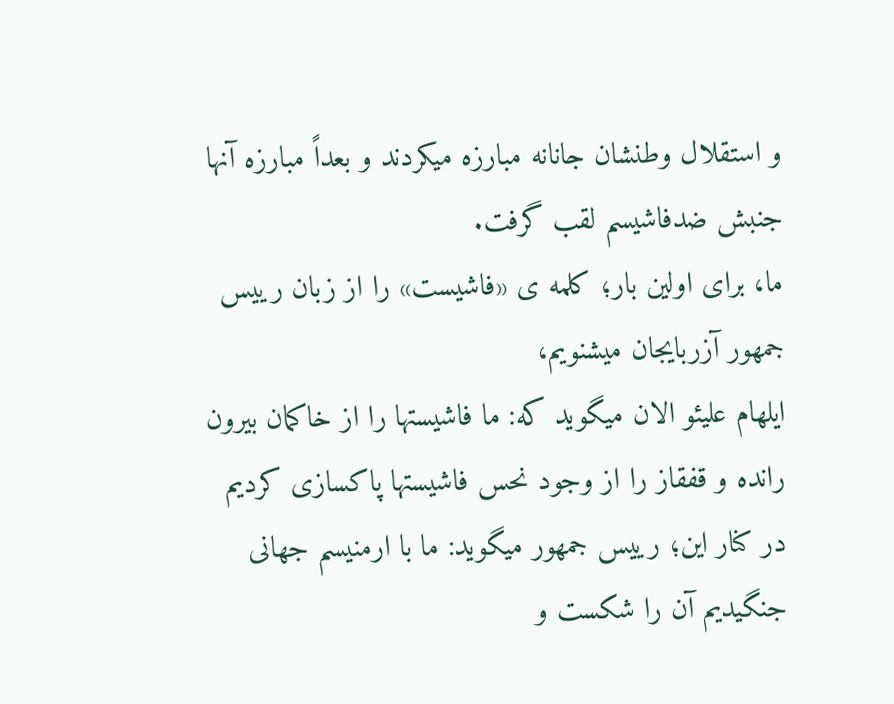و استقلال وطنشان جانانه مبارزه میکردند و بعداً مبارزه آنها جنبش ضدفاشیسم لقب گرفت.
ما، برای اولین بار؛ کلمه ی «فاشیست» را از زبان رییس جمهور آزربایجان میشنویم،
ایلهام علیئو الان میگوید که: ما فاشیستها را از خاکمان بیرون رانده و قفقاز را از وجود نحس فاشیستها پاکسازی کردیم
در کنار این؛ رییس جمهور میگوید: ما با ارمنیسم جهانی جنگیدیم آن را شکست و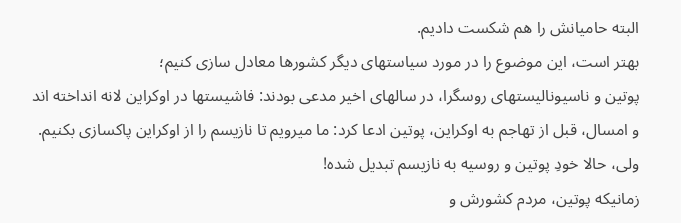البته حامیانش را هم شکست دادیم.
بهتر است، این موضوع را در مورد سیاستهای دیگر کشورها معادل سازی کنیم؛
پوتین و ناسیونالیستهای روسگرا، در سالهای اخیر مدعی بودند: فاشیستها در اوکراین لانه انداخته اند
و امسال، قبل از تهاجم به اوکراین، پوتین ادعا کرد: ما میرویم تا نازیسم را از اوکراین پاکسازی بکنیم.
ولی، حالا خودِ پوتین و روسیه به نازیسم تبدیل شده!
زمانیکه پوتین، مردم کشورش و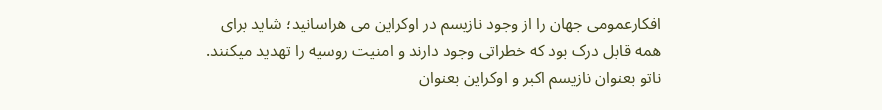افکارعمومی جهان را از وجود نازیسم در اوکراین می هراسانید؛ شاید برای همه قابل درک بود که خطراتی وجود دارند و امنیت روسیه را تهدید میکنند.
ناتو بعنوان نازیسم اکبر و اوکراین بعنوان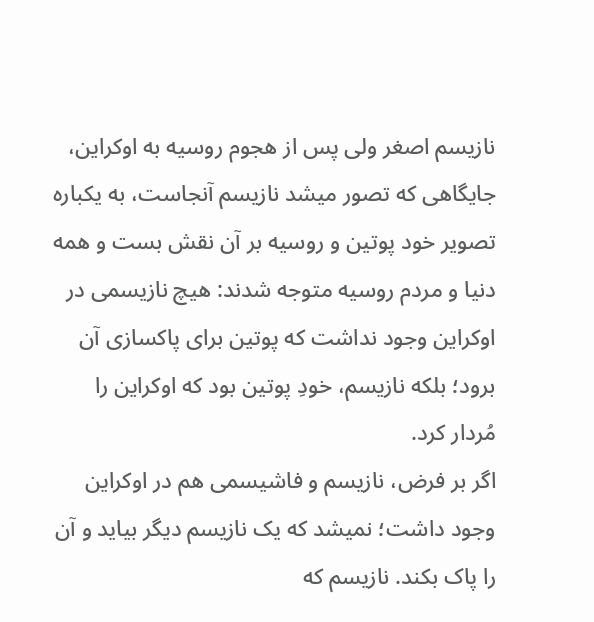نازیسم اصغر ولی پس از هجوم روسیه به اوکراین، جایگاهی که تصور میشد نازیسم آنجاست، به یکباره تصویر خود پوتین و روسیه بر آن نقش بست و همه دنیا و مردم روسیه متوجه شدند: هیچ نازیسمی در اوکراین وجود نداشت که پوتین برای پاکسازی آن برود؛ بلکه نازیسم، خودِ پوتین بود که اوکراین را مُردار کرد.
اگر بر فرض، نازیسم و فاشیسمی هم در اوکراین وجود داشت؛ نمیشد که یک نازیسم دیگر بیاید و آن را پاک بکند. نازیسم که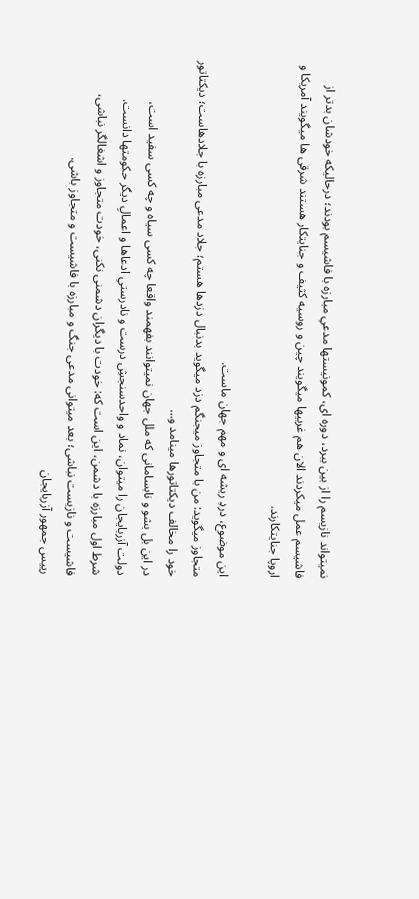نمیتواند نازیسم را از بین ببرد، دوره ای، کمونیستها مدعیِ مبارزه با فاشیسم بودند؛ درحالیکه خودشان بدتر از فاشیسم عمل میکردند الان هم غربیها میگویند چین و روسیه کثیف و جنایتکار هستند شرقی ها میگویند آمریکا و اروپا جنایتکارند.

این موضوع، دردِ ریشه ای و مهم جهان ماست.
متجاوز میگوید: من با متجاوز میجنگم دزد میگوید بدنبال دزدها هستم؛ جلاد مدعی مبارزه با جلادهاست؛ دیکتاتور خود را مخالف دیکتاتورها مینامد و…
در این بل بشو و نابسامانی که ملل جهان نمیتوانند بفهمند واقعا چه کسی سیاه و چه کسی سفید است،
دولت آزربایجان را میتوان، نماد و واحدسنجشِ درست و نادرستیِ ادعاها و اعمالِ دیگر حکومتها دانست.
شرط اول مبارزه با دشمن، این است که: خودت با دیگران دشمنی نکنی، خودت متجاوز و اشغالگر نباشی، فاشیست و نازیست نباشی؛ بعد میتوانی مدعی جنگ و مبارزه با فاشیست و متجاوز باشی.
رییس جمهور آزربایجان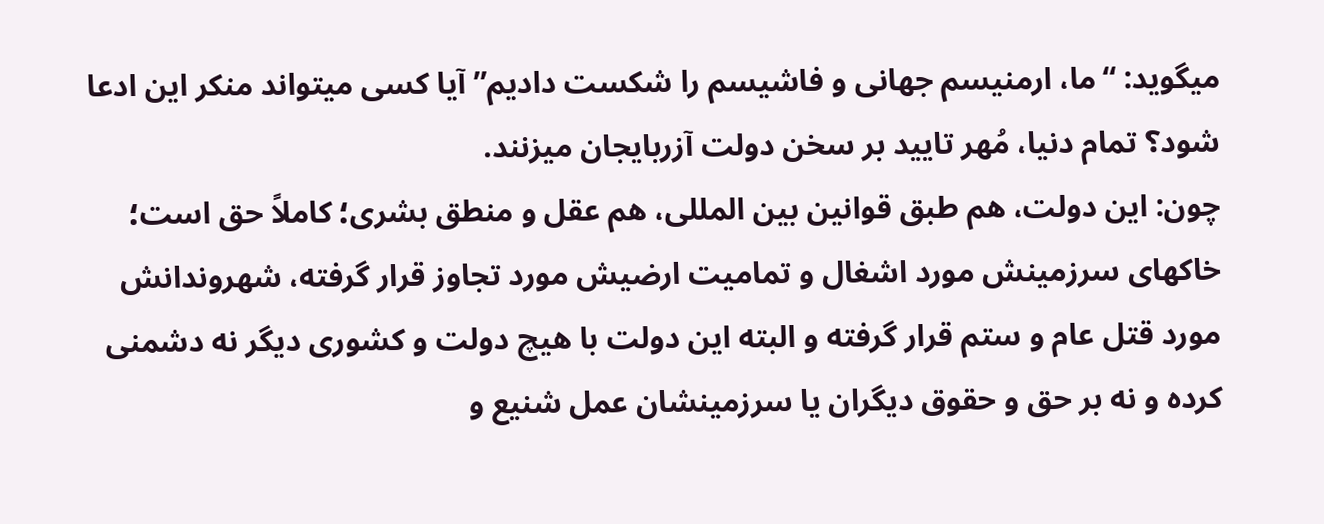میگوید: “ما، ارمنیسم جهانی و فاشیسم را شکست دادیم” آیا کسی میتواند منکر این ادعا شود؟ تمام دنیا، مُهر تایید بر سخن دولت آزربایجان میزنند.
چون: این دولت، هم طبق قوانین بین المللی، هم عقل و منطق بشری؛ کاملاً حق است؛ خاکهای سرزمینش مورد اشغال و تمامیت ارضیش مورد تجاوز قرار گرفته، شهروندانش مورد قتل عام و ستم قرار گرفته و البته این دولت با هیچ دولت و کشوری دیگر نه دشمنی کرده و نه بر حق و حقوق دیگران یا سرزمینشان عمل شنیع و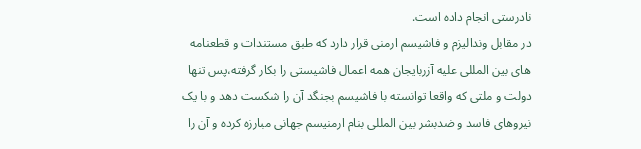نادرستی انجام داده است.
در مقابل وندالیزم و فاشیسم ارمنی قرار دارد که طبق مستندات و قطعنامه های بین المللی علیه آزربایجان همه اعمال فاشیستی را بکار گرفته،پس تنها دولت و ملتی که واقعا توانسته با فاشیسم بجنگد آن را شکست دهد و با یک نیروهای فاسد و ضدبشر بین المللی بنام ارمنیسم جهانی مبارزه کرده و آن را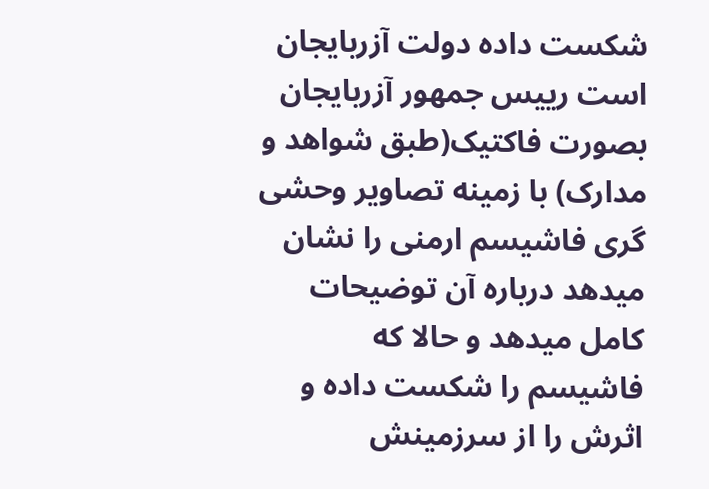شکست داده دولت آزربایجان است رییس جمهور آزربایجان بصورت فاکتیک(طبق شواهد و مدارک) با زمینه تصاویر وحشی گری فاشیسم ارمنی را نشان میدهد درباره آن توضیحات کامل میدهد و حالا که فاشیسم را شکست داده و اثرش را از سرزمینش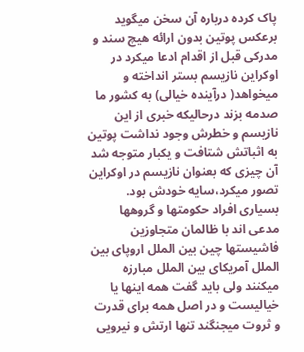پاک کرده درباره آن سخن میگوید برعکس پوتین بدون ارائه هیچ سند و مدرکی قبل از اقدام ادعا میکرد در اوکراین نازیسم بستر انداخته و میخواهد( درآینده خیالی) به کشور ما صدمه بزند درحالیکه خبری از این نازیسم و خطرش وجود نداشت پوتین به اثباتش شتافت و یکبار متوجه شد آن چیزی که بعنوان نازیسم در اوکراین تصور میکرد،سایه خودش بود.
بسیاری افراد حکومتها و گروهها مدعی اند با ظالمان متجاوزین فاشیستها چین بین الملل اروپای بین الملل آمریکای بین الملل مبارزه میکنند ولی باید گفت همه اینها یا خیالیست و در اصل همه برای قدرت و ثروت میجنگند تنها ارتش و نیرویی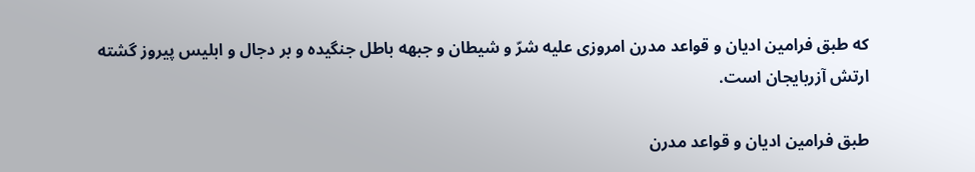که طبق فرامین ادیان و قواعد مدرن امروزی علیه شرّ و شیطان و جبهه باطل جنگیده و بر دجال و ابلیس پیروز گشته ارتش آزربایجان است.

طبق فرامین ادیان و قواعد مدرن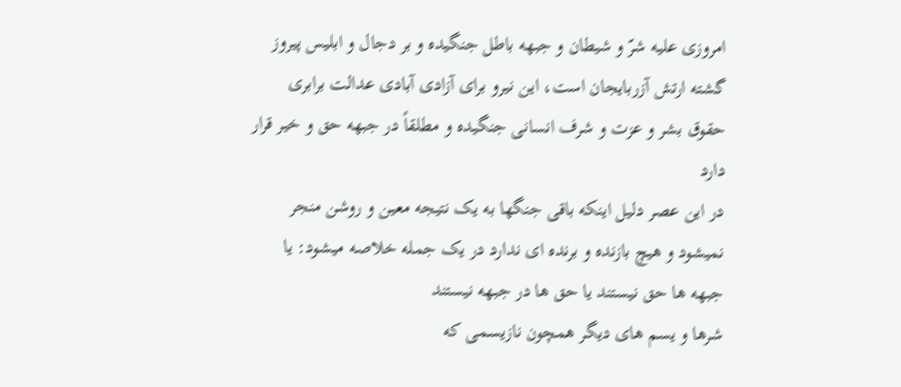امروزی علیه شرّ و شیطان و جبهه باطل جنگیده و بر دجال و ابلیس پیروز گشته ارتش آزربایجان است، این نیرو برای آزادی آبادی عدالت برابری حقوق بشر و عزت و شرف انسانی جنگیده و مطلقاً در جبهه حق و خیر قرار دارد
در این عصر دلیل اینکه باقی جنگها به یک نتیجه معین و روشن منجر نمیشود و هیچ بازنده و برنده ای ندارد در یک جمله خلاصه میشود: یا جبهه ها حق نیستند یا حق ها در جبهه نیستند
شرها و یسم های دیگر همچون نازیسمی که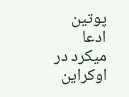پوتین ادعا میکرد در اوکراین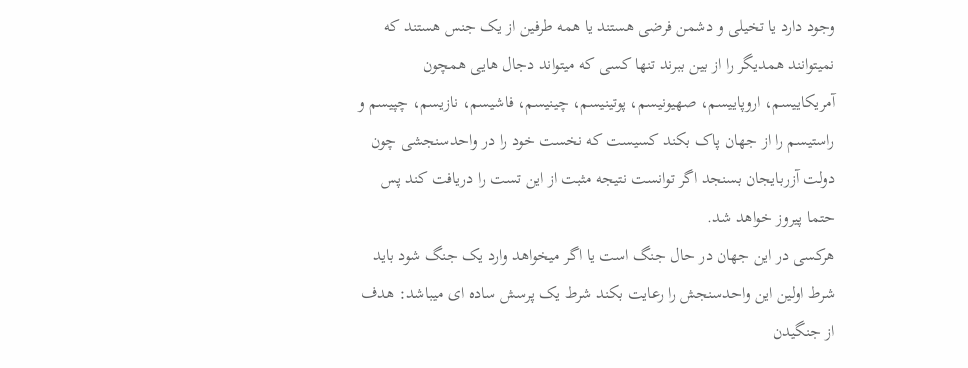وجود دارد یا تخیلی و دشمن فرضی هستند یا همه طرفین از یک جنس هستند که نمیتوانند همدیگر را از بین ببرند تنها کسی که میتواند دجال هایی همچون آمریکاییسم، اروپاییسم، صهیونیسم، پوتینیسم، چینیسم، فاشیسم، نازیسم، چپیسم و راستیسم را از جهان پاک بکند کسیست که نخست خود را در واحدسنجشی چون دولت آزربایجان بسنجد اگر توانست نتیجه مثبت از این تست را دریافت کند پس حتما پیروز خواهد شد.
هرکسی در این جهان در حال جنگ است یا اگر میخواهد وارد یک جنگ شود باید
شرط اولین این واحدسنجش را رعایت بکند شرط یک پرسش ساده ای میباشد: هدف از جنگیدن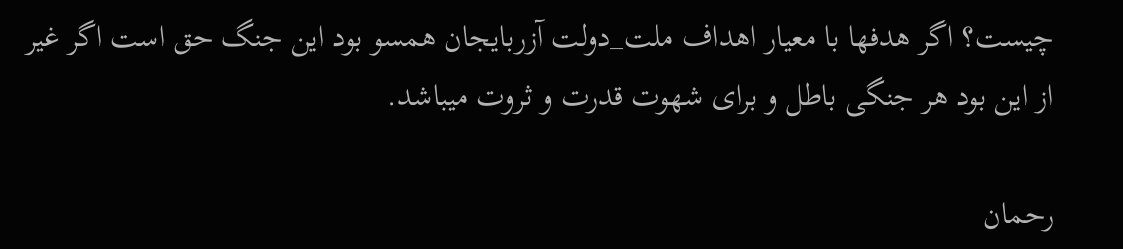چیست؟ اگر هدفها با معیار اهداف ملت_دولت آزربایجان همسو بود این جنگ حق است اگر غیر از این بود هر جنگی باطل و برای شهوت قدرت و ثروت میباشد.

رحمان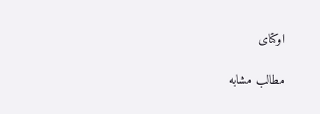اوکتای

مطالب مشابه